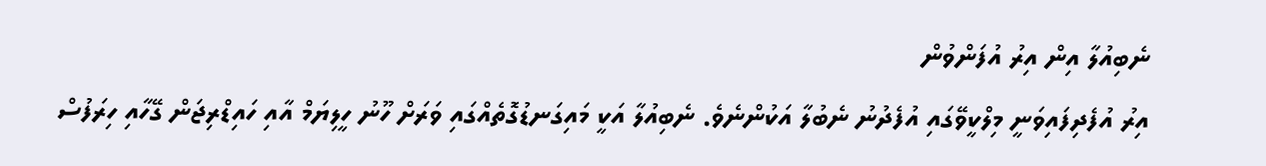ނެބިއުލާ އިން އިރު އުފަންވުން
އިރު އުފެދިފައިވަނީ މިލްކީވޭގައި އުފެދުނު ނެބުލާ އަކުންނެވެ. ނެބިއުލާ އަކީ މައިގަނޑުގޮތެއްގައި ވަރަށް ހޫނު ހީލިޔަމް އާއި ހައިޑްރިޖަން ގޭހާއި ހިރަފުސް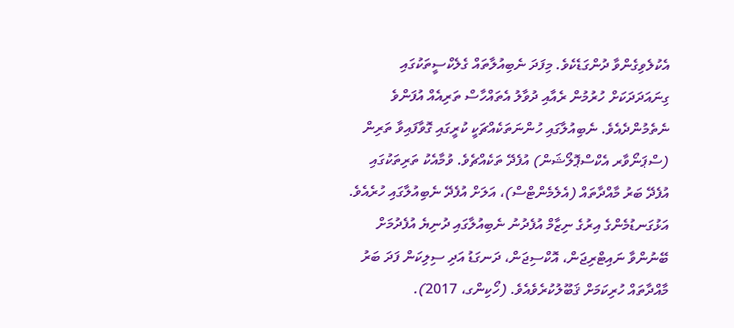އެކުލެވިގެންވާ ދުންގަޑެކެވެ. މިފަދަ ނެބިއުލާތައް ގެލެކްސީތަކުގައި ގިނައަދަދަކަށް ހުރުމުން ރެއާއި ދުވާލު އެތައްހާސް ތަރިއެއް އުފަންވެ ނެތެމުންދެއެވެ. ނެބިއުލާގައި ހުންނަތަކެއްޗަކީ ކުރީގައި ގޮވާފައިވާ ތަރިން (ސްޕަނޯވާރ އެކްސްޕޮލޯޝަން) އުފެދޭ ތަކެއްޗެވެ. ވުމާއެކު ތަރިތަކުގައި އުފެދޭ ބަރު މާއްދާތައް (އެލެމެންޓްސް)، އަލަށް އުފެދޭ ނެބިއުލާގައި ހުރެއެވެ. އަޅުގަނޑުމެންގެ އިރުގެ ނިޒާމް އުފެދުނު ނެބިއުލާގައި ދުނިޔެ އުފެދުމަށް ބޭނުންވާ ނައިޓްރިޖަން، އޮކްސިޖަން، ދަނގަޑު އަދި ސިލިކަން ފަދަ ބަރު މާއްދާތައް ހުރިކަމަށް ޤަބޫލުކުރެވެއެވެ. (ހޯކިންގ، 2017).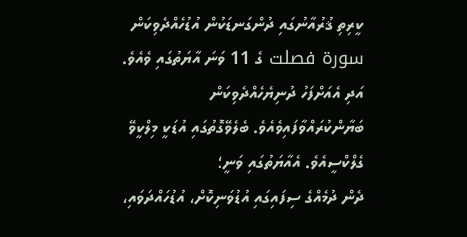ކީރިތި ޤުރުއާނުގައި ދުންގަނޑަކުން އުޑުހެއްދެވިކަން سورة فصلت ގެ 11 ވަނަ އާޔަތުގައި ވެއެވެ. އަދި އެއަށްފަހު ދުނިޔެހެއްދެވިކަން ބަޔާންކުރައްވާފައިވެއެވެ. ބެލެވޭގޮތުގައި އުޑަކީ މިލްކީވޭ ގެލްކްސީއެވެ. އެއާޔަތުގައި ވަނީ؛
ދެން ދުމެއްގެ ސިފައިގައި އުޑުވަނިކޮށް، އުޑުހައްދަވައި،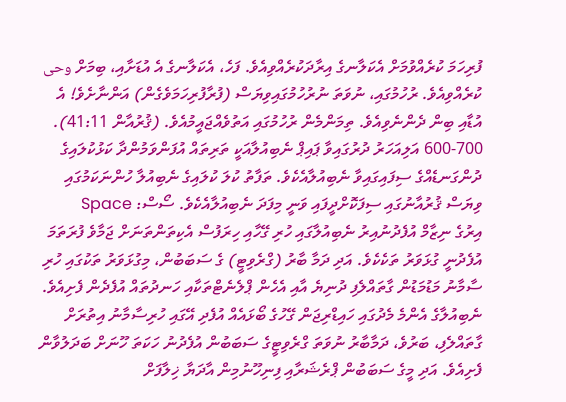ފުރިހަމަ ކުރެއްވުމަށް އެކަލާނގެ އިރާދަކުރެއްވިއެވެ. ފަހެ، އެކަލާނގެ އެ އުޑަށާއި، ބިމަށް وحى ކުރެއްވިއެވެ. ރުހުމުގައި، ނުވަތަ ނުރުހުމުގައިވިޔަސް (ފުރާފުރިހަމަވެގެން) އަންނާށެވެ! އެ އުޑާއި ބިން ދެންނެވިއެވެ. ތިމަންމެން ރުހުމުގައި އަތުވެއްޖައީމުއެވެ. (ޤުރުއާން 41:11).
600-700 އަލިއަހަރު ދުރުގައިވާ ޕައިޕް ނެބިއުލާއަކީ ތަރިތައް އުފަންވަމުންދާ ކަޅުކުލައިގެ ދުންގަނޑެއްގެ ސިފައިގައިވާ ނެބިއުލާއެކެވެ. ތަފާތު ކުލަ ކުލައިގެ ނެބިއުލާ ހުންނަކަމުގައި ވިޔަސް ޤުރުއާނުގައި ސިފަކޮށްދީފައި ވަނީ މިފަދަ ނެބިއުލާއެކެވެ. ސޯސް: Space
އިރުގެ ނިޒާމް އުފެދުނުއިރު ނެބިއުލާގައި ހުރި ގޭހާއި ހިރަފުސް އެކިތަންތަނަށް ޖަމާވެ ފުރަތަމަ އުފެދުނީ ގުޅަވަރު ތަކެކެވެ. އަދި ދަމާ ބާރު (ގްރެވިޓީ) ގެ ސަބަބުން، މިގުޅަވަރު ތަކުގައި ހުރި ސާމާނު މަޑުމަޑުން ގާތައްލެފި ދުނިޔެ އާއި އެހެން ޕްލެނެޓްތަކާއި ހަނދުތައް އުފެދެން ފެށިއެވެ. ނެބިއުލާގެ އެންމެ މެދުގައި ހައިޑްރިޖަން ގޭހުގެ ބޯޅައެއް އުފެދި އޭގައި ހުރިސާމާނު އިތުރަށް ގާތައްލެފި، ބަރުވެ، ދަމާބާރު ނުވަތަ ގްރެވިޓީގެ ސަބަބުން އުފެދުނު ހަކަތަ ހޫނަށް ބަދަލުވާން ފެށިއެވެ. އަދި މީގެ ސަބަބުން ޕްރެޝަރާއި ފިނިހޫނުމިން އާދަޔާ ޚިލާފަށް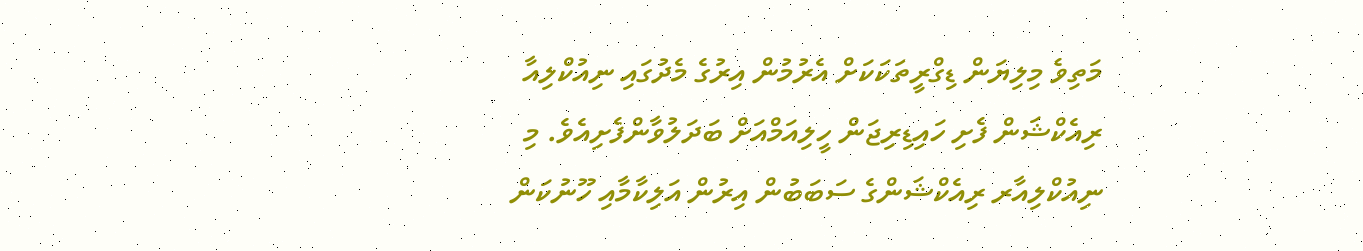މަތިވެ މިލިޔަން ޑިގްރީތަކަކަށް އެރުމުން އިރުގެ މެދުގައި ނިއުކްލިއާ ރިއެކްޝަން ފެށި ހައިޑިރިޖަން ހީލިއަމްއަށް ބަދަލުވާންފެށިއެވެ. މި ނިއުކްލިއާރ ރިއެކްޝަންގެ ސަބަބުން އިރުން އަލިކާމާއި ހޫނުކަން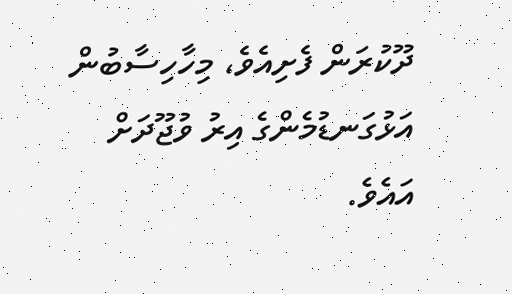ދޫކުރަން ފެށިއެވެ، މިހާހިސާބުން އަޅުގަނޑުމެންގެ އިރު ވުޖޫދަށް އައެވެ.